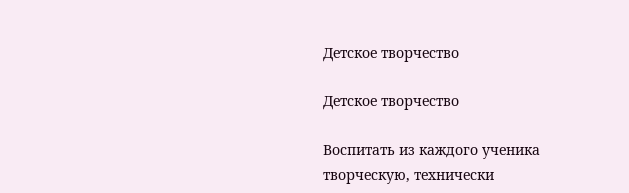Детское творчество

Детское творчество

Воспитать из каждого ученика творческую, технически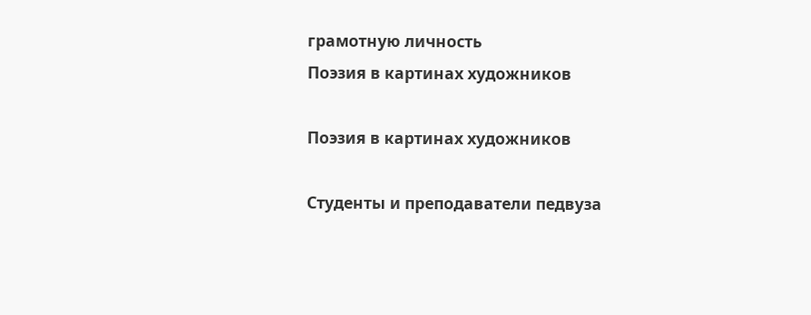грамотную личность
Поэзия в картинах художников

Поэзия в картинах художников

Студенты и преподаватели педвуза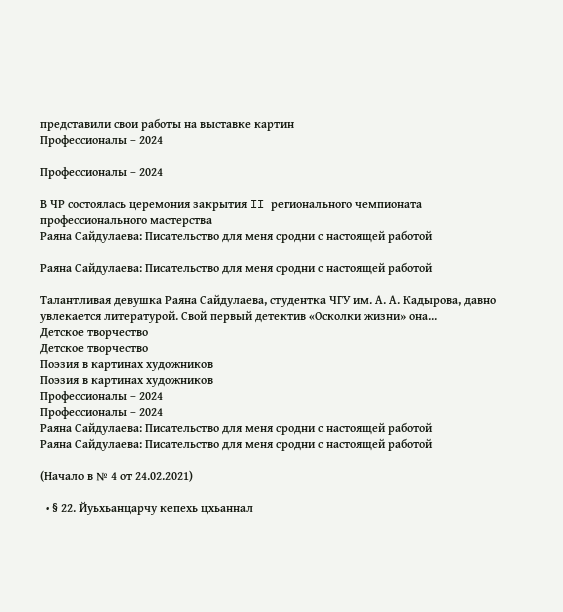представили свои работы на выставке картин
Профессионалы – 2024

Профессионалы – 2024

В ЧР состоялась церемония закрытия II регионального чемпионата профессионального мастерства
Раяна Сайдулаева: Писательство для меня сродни с настоящей работой

Раяна Сайдулаева: Писательство для меня сродни с настоящей работой

Талантливая девушка Раяна Сайдулаева, студентка ЧГУ им. А. А. Кадырова, давно увлекается литературой. Свой первый детектив «Осколки жизни» она...
Детское творчество
Детское творчество
Поэзия в картинах художников
Поэзия в картинах художников
Профессионалы – 2024
Профессионалы – 2024
Раяна Сайдулаева: Писательство для меня сродни с настоящей работой
Раяна Сайдулаева: Писательство для меня сродни с настоящей работой

(Начало в № 4 от 24.02.2021)

  • § 22. Йуьхьанцарчу кепехь цхьаннал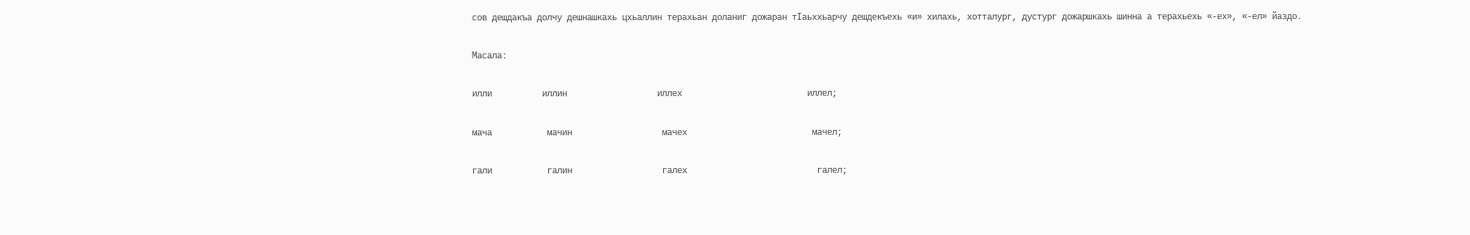сов дешдакъа долчу дешнашкахь цхьаллин терахьан доланиг дожаран тӀаьххьарчу дешдекъехь «и» хилахь, хотталург, дустург дожаршкахь шинна а терахьехь «-ех», «-ел» йаздо.

Масала:

илли          иллин                  иллех                         иллел;

мача           мачин                  мачех                         мачел;

гали           галин                  галех                          галел;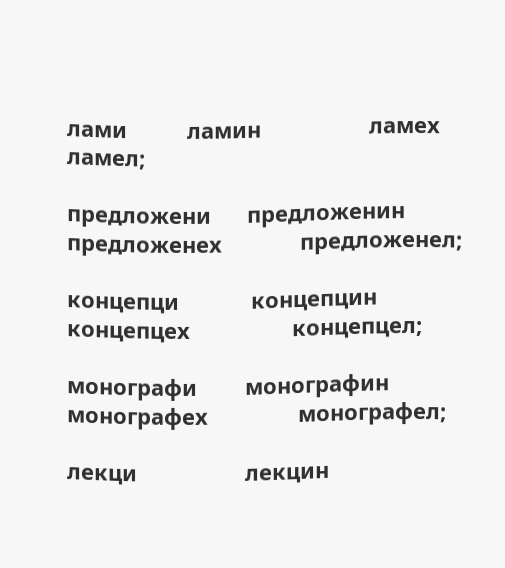лами          ламин                  ламех                         ламел;

предложени      предложенин         предложенех             предложенел;

концепци            концепцин                      концепцех                 концепцел;

монографи        монографин           монографех               монографел;

лекци                  лекцин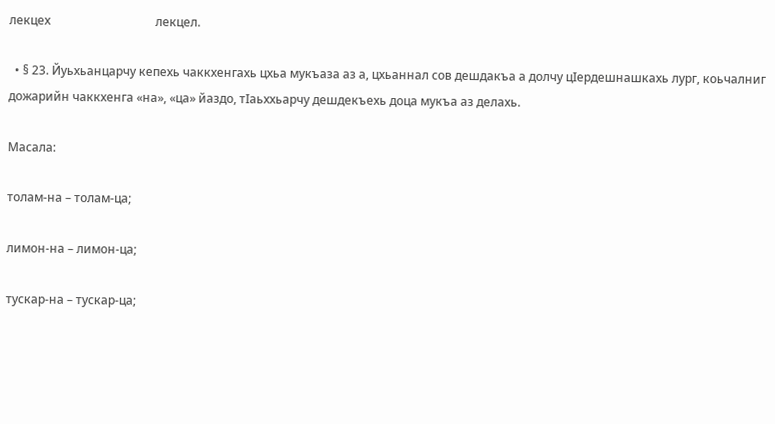лекцех                                   лекцел.

  • § 23. Йуьхьанцарчу кепехь чаккхенгахь цхьа мукъаза аз а, цхьаннал сов дешдакъа а долчу цӀердешнашкахь лург, коьчалниг дожарийн чаккхенга «на», «ца» йаздо, тӀаьххьарчу дешдекъехь доца мукъа аз делахь.

Масала:

толам-на – толам-ца;

лимон-на – лимон-ца;

тускар-на – тускар-ца;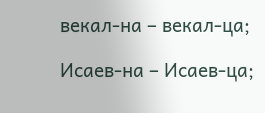векал-на – векал-ца;

Исаев-на – Исаев-ца;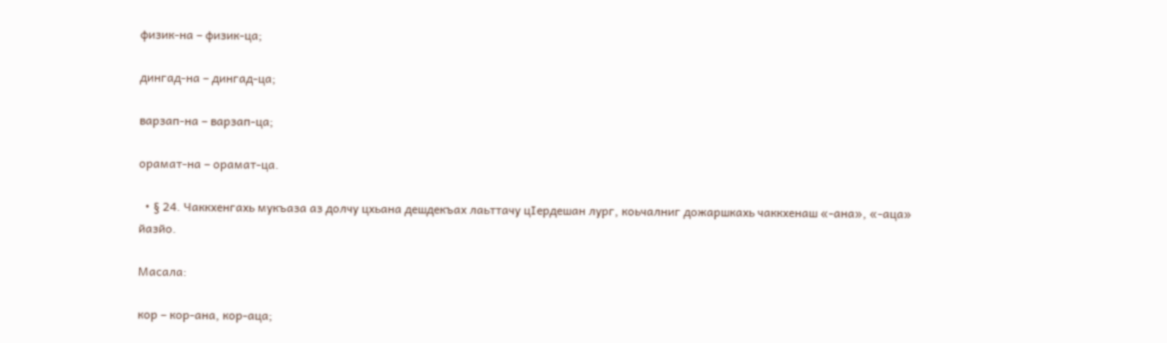физик-на – физик-ца;

дингад-на – дингад-ца;

варзап-на – варзап-ца;

орамат-на – орамат-ца.

  • § 24. Чаккхенгахь мукъаза аз долчу цхьана дешдекъах лаьттачу цӀердешан лург, коьчалниг дожаршкахь чаккхенаш «-ана», «-аца» йазйо.

Масала:

кор – кор-ана, кор-аца;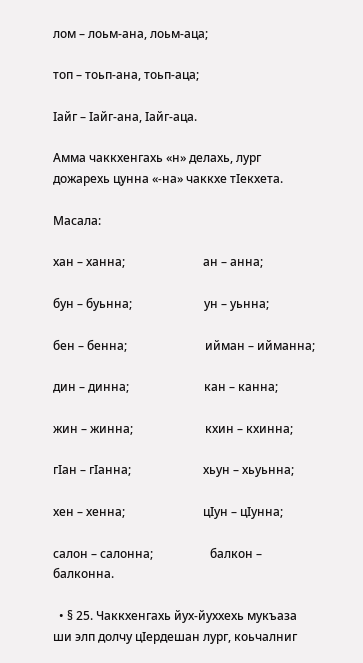лом – лоьм-ана, лоьм-аца;

топ – тоьп-ана, тоьп-аца;

Ӏайг – Ӏайг-ана, Ӏайг-аца.

Амма чаккхенгахь «н» делахь, лург дожарехь цунна «-на» чаккхе тӀекхета.

Масала:

хан – ханна;                          ан – анна;

бун – буьнна;                        ун – уьнна;

бен – бенна;                          ийман – ийманна;

дин – динна;                         кан – канна;

жин – жинна;                        кхин – кхинна;

гӀан – гӀанна;                        хьун – хьуьнна;

хен – хенна;                          цӀун – цӀунна;

салон – салонна;                   балкон – балконна.

  • § 25. Чаккхенгахь йух-йуххехь мукъаза ши элп долчу цӀердешан лург, коьчалниг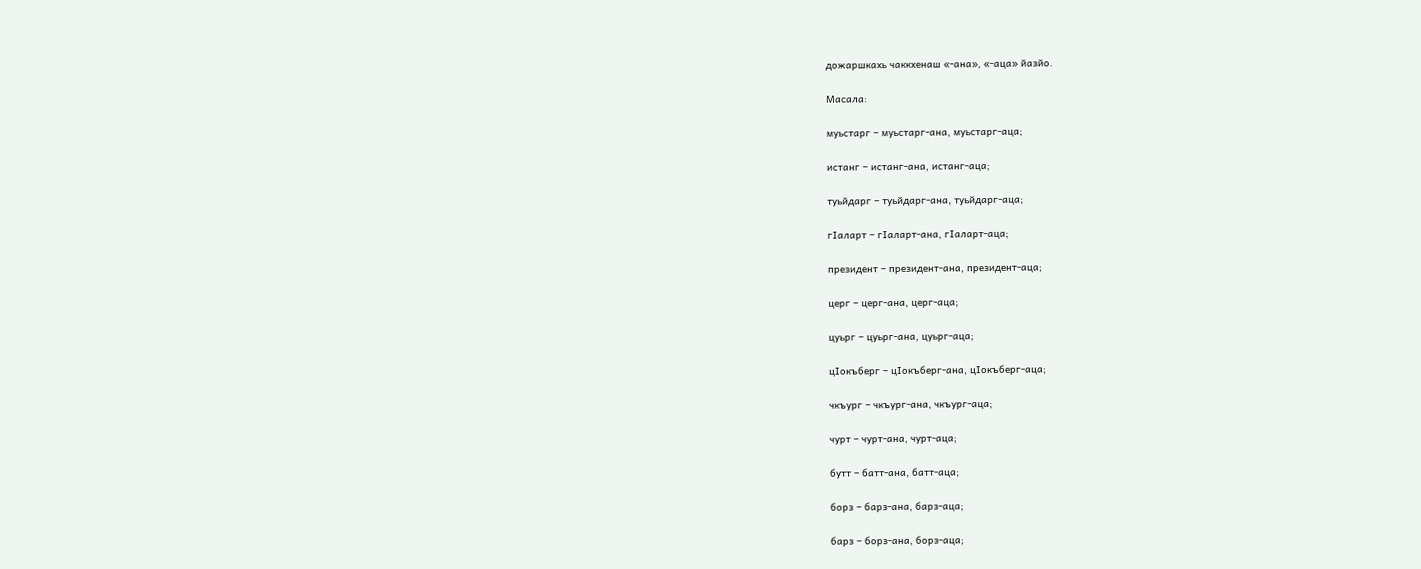дожаршкахь чаккхенаш «-ана», «-аца» йазйо.

Масала:

муьстарг – муьстарг-ана, муьстарг-аца;

истанг – истанг-ана, истанг-аца;

туьйдарг – туьйдарг-ана, туьйдарг-аца;

гӀаларт – гӀаларт-ана, гӀаларт-аца;

президент – президент-ана, президент-аца;

церг – церг-ана, церг-аца;

цуьрг – цуьрг-ана, цуьрг-аца;

цӀокъберг – цӀокъберг-ана, цӀокъберг-аца;

чкъург – чкъург-ана, чкъург-аца;

чурт – чурт-ана, чурт-аца;

бутт – батт-ана, батт-аца;

борз – барз-ана, барз-аца;

барз – борз-ана, борз-аца;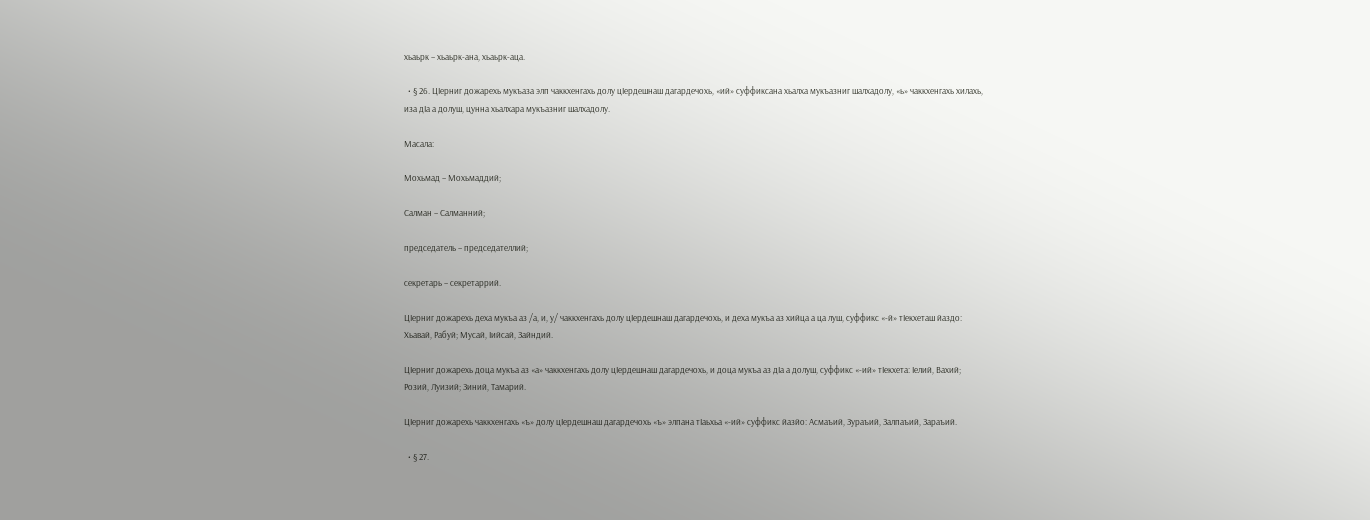хьаьрк – хьаьрк-ана, хьаьрк-аца.

  • § 26. ЦӀерниг дожарехь мукъаза элп чаккхенгахь долу цӀердешнаш дагардечохь, «ий» суффиксана хьалха мукъазниг шалхадолу, «ь» чаккхенгахь хилахь, иза дӀа а долуш, цунна хьалхара мукъазниг шалхадолу.

Масала:

Мохьмад – Мохьмаддий;

Салман – Салманний;

председатель – председателлий;

секретарь – секретаррий.

ЦӀерниг дожарехь деха мукъа аз /а, и, у/ чаккхенгахь долу цӀердешнаш дагардечохь, и деха мукъа аз хийца а ца луш, суффикс «-й» тӀекхеташ йаздо: Хьавай, Рабуй; Мусай, Ӏийсай, Зайндий.

ЦӀерниг дожарехь доца мукъа аз «а» чаккхенгахь долу цӀердешнаш дагардечохь, и доца мукъа аз дӀа а долуш, суффикс «-ий» тӀекхета: Ӏелий, Вахий; Розий, Луизий; Зиний, Тамарий.

ЦӀерниг дожарехь чаккхенгахь «ъ» долу цӀердешнаш дагардечохь «ъ» элпана тӀаьхьа «-ий» суффикс йазйо: Асмаъий, Зураъий, Залпаъий, Зараъий.

  • § 27.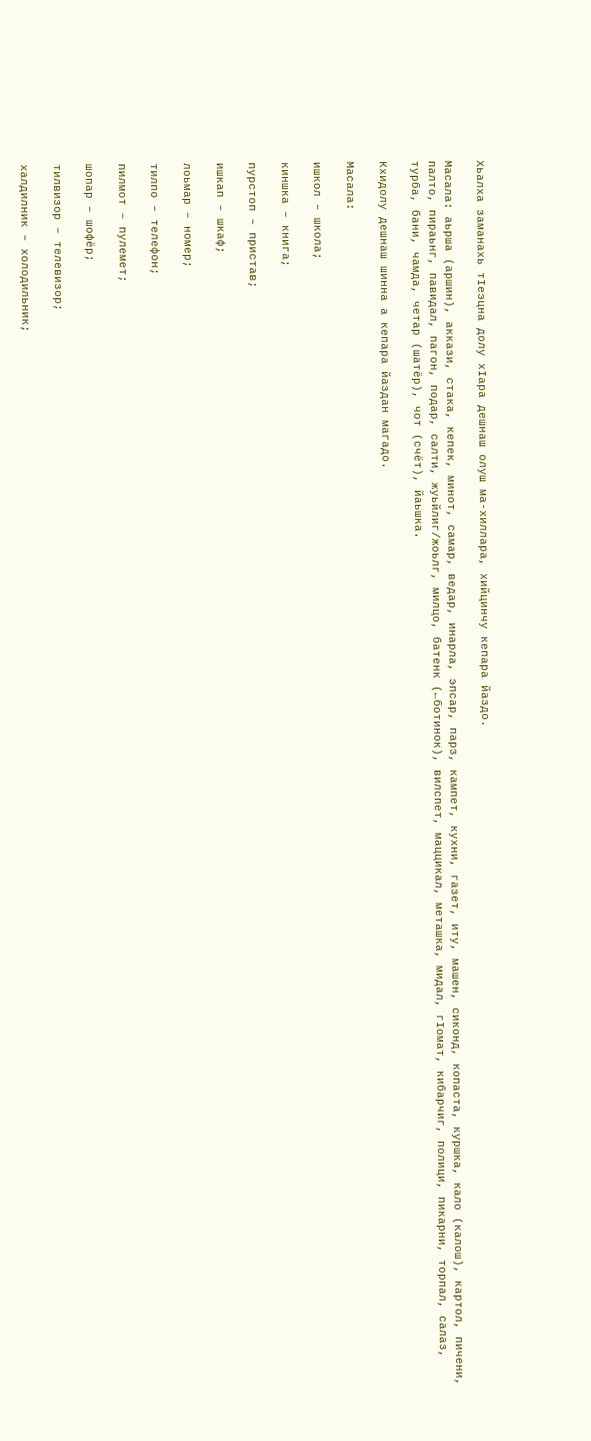Хьалха заманахь тӀеэцна долу хӀара дешнаш олуш ма-хиллара, хийцинчу кепара йаздо.

Масала: аьрша (аршин), аккази, стака, кепек, минот, самар, ведар, инарла, эпсар, парз, кампет, кухни, газет, иту, машен, сиконд, копаста, куршка, кало (калош), картол, пичени, палто, пираьнг, павидал, пагон, подар, салти, жуьйлиг/жоьлг, милцо, батенк (←ботинок), вилспет, маццикал, меташка, мидал, гӀомат, кибарчиг, полици, пикарни, торпал, салаз, турба, бани, чамда, четар (шатёр), чот (счёт), йаьшка.

Кхидолу дешнаш шинна а кепара йаздан магадо.

Масала:

ишкол – школа;

киншка – книга;

пурстоп – пристав;

ишкап – шкаф;

лоьмар – номер;

тилпо – телефон;

пилмот – пулемет;

шопар – шофёр;

тилвизор – телевизор;

халдилник – холодильник;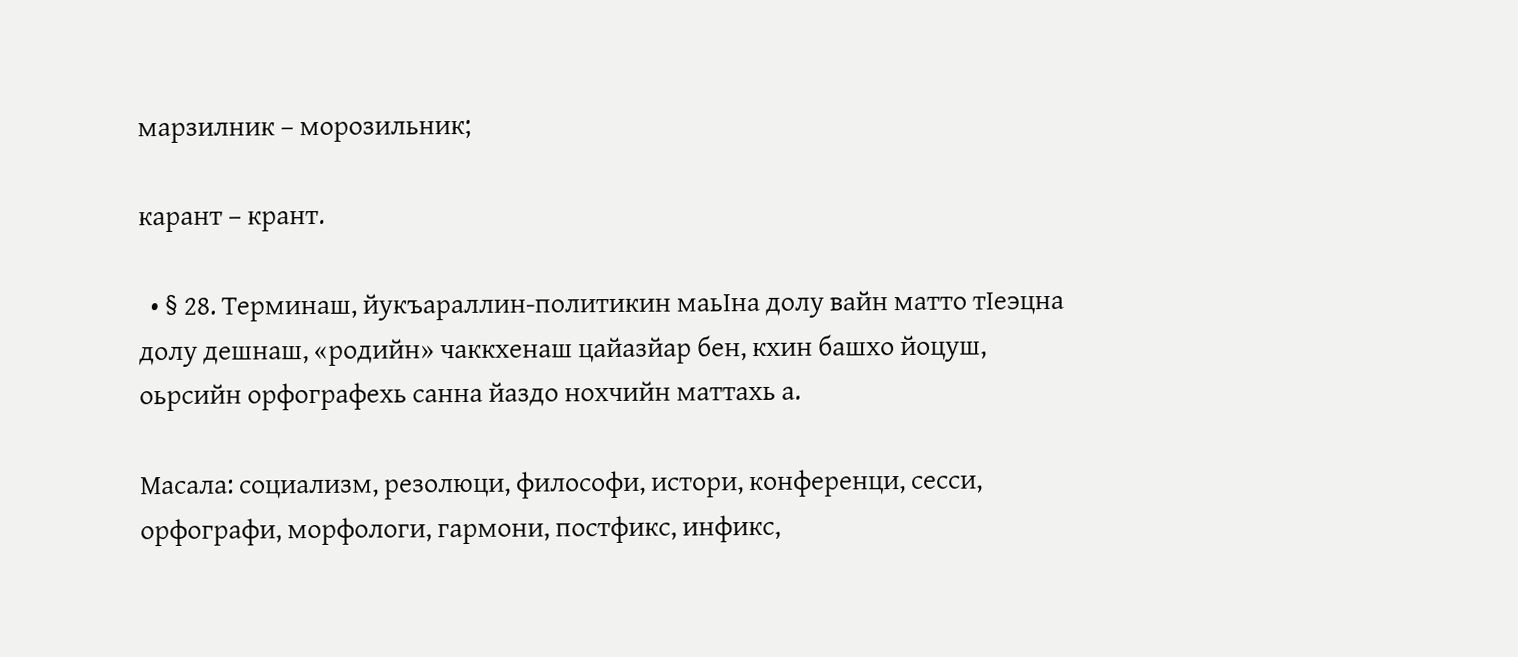марзилник – морозильник;

карант – крант.

  • § 28. Терминаш, йукъараллин-политикин маьӀна долу вайн матто тӀеэцна долу дешнаш, «родийн» чаккхенаш цайазйар бен, кхин башхо йоцуш, оьрсийн орфографехь санна йаздо нохчийн маттахь а.

Масала: социализм, резолюци, философи, истори, конференци, сесси, орфографи, морфологи, гармони, постфикс, инфикс,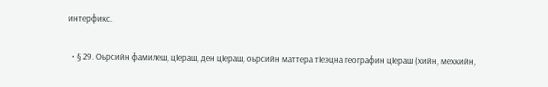интерфикс.

  • § 29. Оьрсийн фамилеш, цӀераш, ден цӀераш, оьрсийн маттера тӀеэцна географин цӀераш (хийн, мехкийн,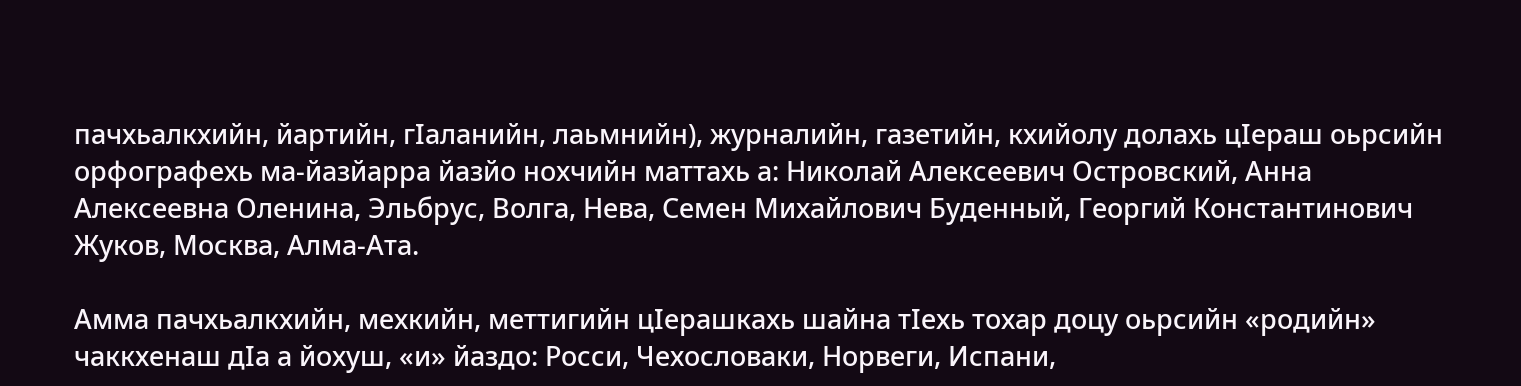пачхьалкхийн, йартийн, гӀаланийн, лаьмнийн), журналийн, газетийн, кхийолу долахь цӀераш оьрсийн орфографехь ма-йазйарра йазйо нохчийн маттахь а: Николай Алексеевич Островский, Анна Алексеевна Оленина, Эльбрус, Волга, Нева, Семен Михайлович Буденный, Георгий Константинович Жуков, Москва, Алма-Ата.

Амма пачхьалкхийн, мехкийн, меттигийн цӀерашкахь шайна тӀехь тохар доцу оьрсийн «родийн» чаккхенаш дӀа а йохуш, «и» йаздо: Росси, Чехословаки, Норвеги, Испани,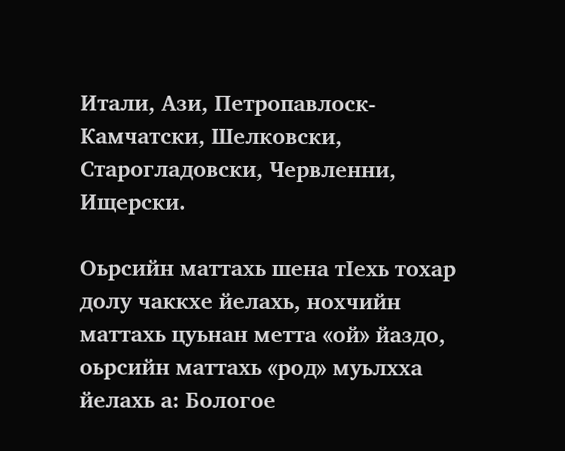Итали, Ази, Петропавлоск-Камчатски, Шелковски, Старогладовски, Червленни, Ищерски.

Оьрсийн маттахь шена тӀехь тохар долу чаккхе йелахь, нохчийн маттахь цуьнан метта «ой» йаздо, оьрсийн маттахь «род» муьлхха йелахь а: Бологое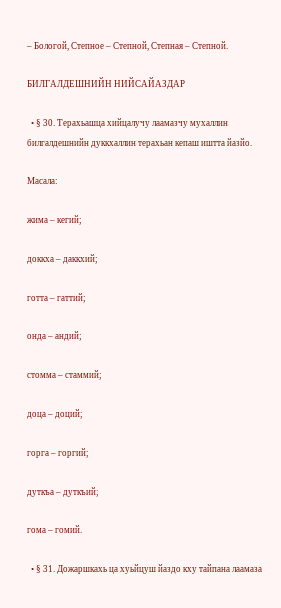– Бологой, Степное – Степной, Степная – Степной.

БИЛГАЛДЕШНИЙН НИЙСАЙАЗДАР

  • § 30. Терахьашца хийцалучу лаамазчу мухаллин билгалдешнийн дуккхаллин терахьан кепаш иштта йазйо.

Масала:

жима – кегий;

доккха – даккхий;

готта – гаттий;

онда – андий;

стомма – стаммий;

доца – доций;

горга – горгий;

дуткъа – дуткъий;

гома – гомий.

  • § 31. Дожаршкахь ца хуьйцуш йаздо кху тайпана лаамаза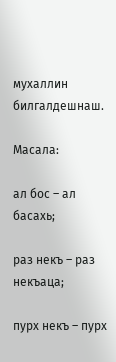мухаллин билгалдешнаш.

Масала:

ал бос – ал басахь;

раз некъ – раз некъаца;

пурх некъ – пурх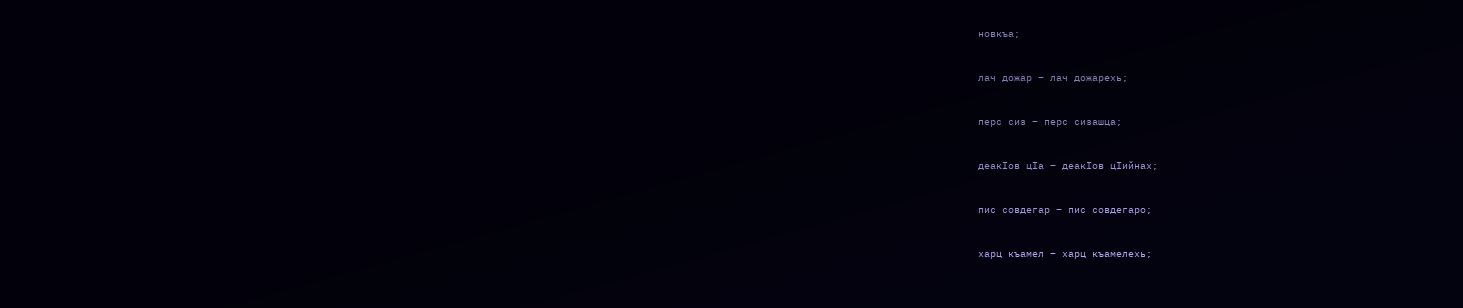новкъа;

лач дожар – лач дожарехь;

перс сиз – перс сизашца;

деакӀов цӀа – деакӀов цӀийнах;

пис совдегар – пис совдегаро;

харц къамел – харц къамелехь;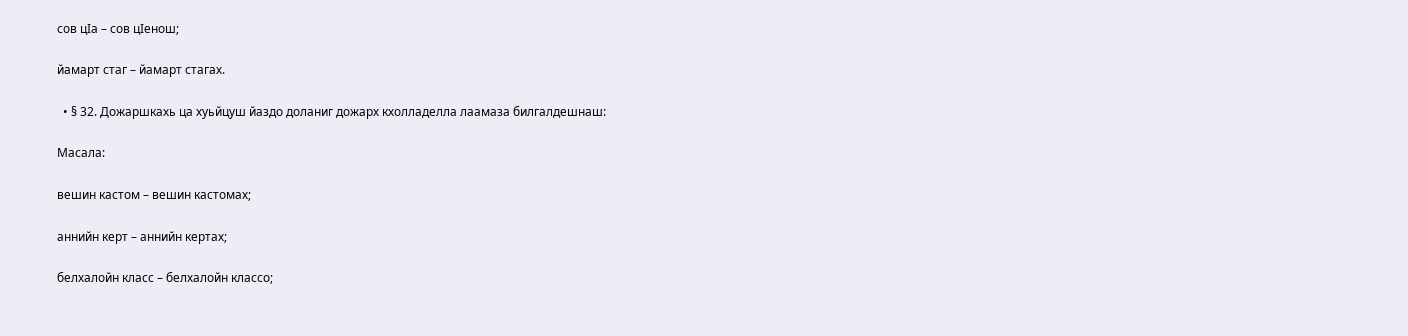сов цӀа – сов цӀенош;

йамарт стаг – йамарт стагах.

  • § 32. Дожаршкахь ца хуьйцуш йаздо доланиг дожарх кхолладелла лаамаза билгалдешнаш:

Масала:

вешин кастом – вешин кастомах;

аннийн керт – аннийн кертах;

белхалойн класс – белхалойн классо;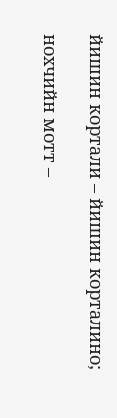йишин кортали – йишин корталино;

нохчийн мотт –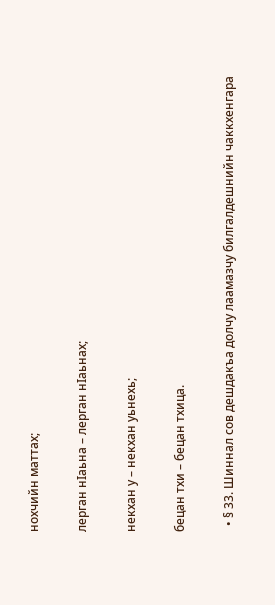нохчийн маттах;

лерган нӀаьна – лерган нӀаьнах;

некхан у – некхан уьнехь;

бецан тхи – бецан тхица.

  • § 33. Шиннал сов дешдакъа долчу лаамазчу билгалдешнийн чаккхенгара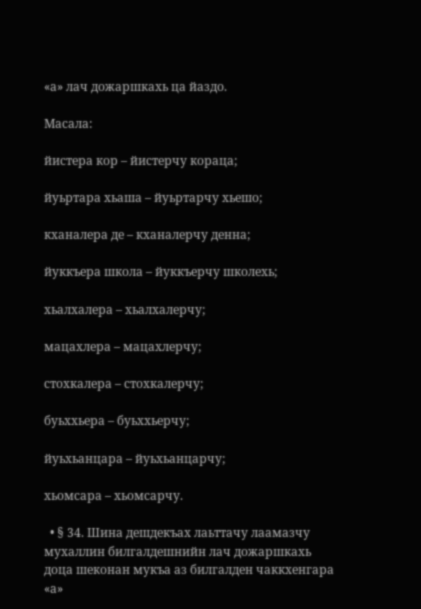«а» лач дожаршкахь ца йаздо.

Масала:

йистера кор – йистерчу кораца;

йуьртара хьаша – йуьртарчу хьешо;

кханалера де – кханалерчу денна;

йуккъера школа – йуккъерчу школехь;

хьалхалера – хьалхалерчу;

мацахлера – мацахлерчу;

стохкалера – стохкалерчу;

буьххьера – буьххьерчу;

йуьхьанцара – йуьхьанцарчу;

хьомсара – хьомсарчу.

  • § 34. Шина дешдекъах лаьттачу лаамазчу мухаллин билгалдешнийн лач дожаршкахь доца шеконан мукъа аз билгалден чаккхенгара «а»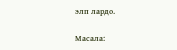элп лардо.

Масала: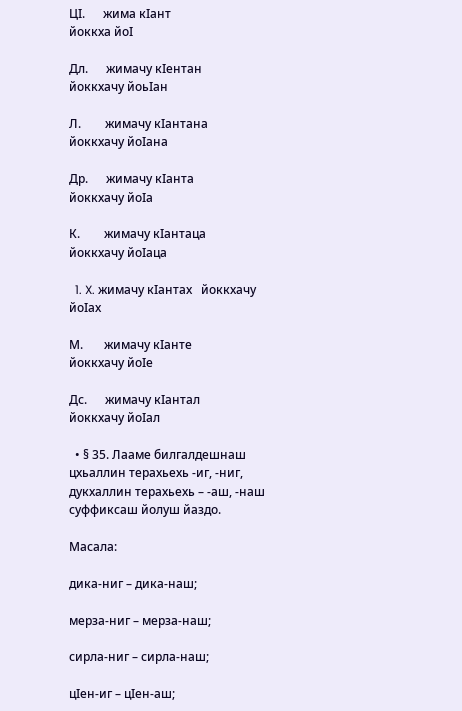ЦӀ.      жима кӀант                             йоккха йоӀ

Дл.      жимачу кӀентан                     йоккхачу йоьӀан

Л.        жимачу кӀантана                   йоккхачу йоӀана

Др.      жимачу кӀанта                        йоккхачу йоӀа

К.        жимачу кӀантаца                   йоккхачу йоӀаца

  1. X. жимачу кӀантах   йоккхачу йоӀах

М.       жимачу кӀанте                       йоккхачу йоӀе

Дс.      жимачу кӀантал                      йоккхачу йоӀал

  • § 35. Лааме билгалдешнаш цхьаллин терахьехь -иг, -ниг, дукхаллин терахьехь – -аш, -наш суффиксаш йолуш йаздо.

Масала:

дика-ниг – дика-наш;

мерза-ниг – мерза-наш;

сирла-ниг – сирла-наш;

цӀен-иг – цӀен-аш;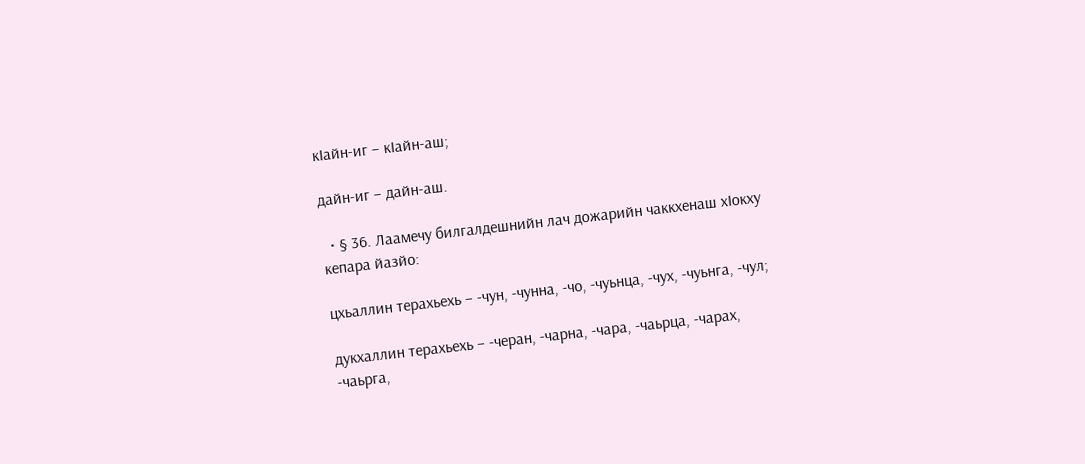кӀайн-иг – кӀайн-аш;

дайн-иг – дайн-аш.

  • § 36. Лаамечу билгалдешнийн лач дожарийн чаккхенаш хӀокху кепара йазйо:

цхьаллин терахьехь – -чун, -чунна, -чо, -чуьнца, -чух, -чуьнга, -чул;

дукхаллин терахьехь – -черан, -чарна, -чара, -чаьрца, -чарах, -чаьрга,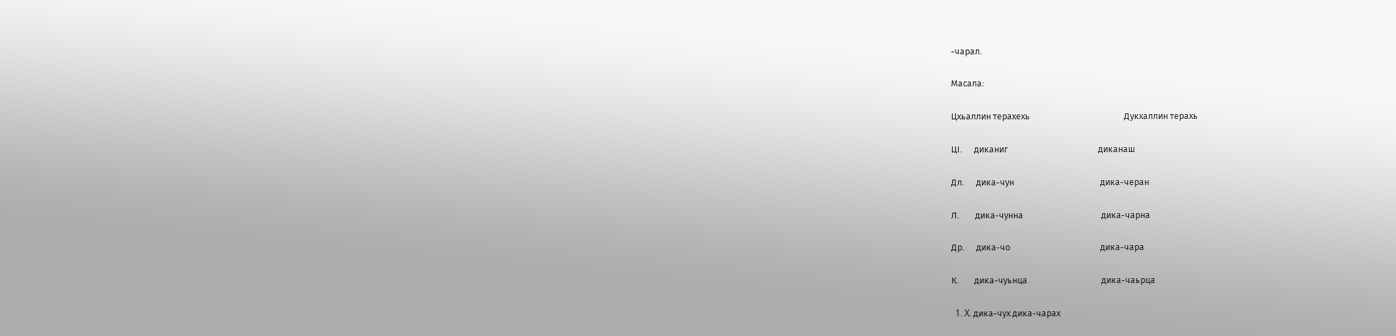-чарал.

Масала:

Цхьаллин терахехь                                               Дукхаллин терахь

ЦӀ.      диканиг                                             диканаш

Дл.      дика-чун                                           дика-черан

Л.        дика-чунна                                       дика-чарна

Др.      дика-чо                                             дика-чара

К.        дика-чуьнца                                     дика-чаьрца

  1. X. дика-чух дика-чарах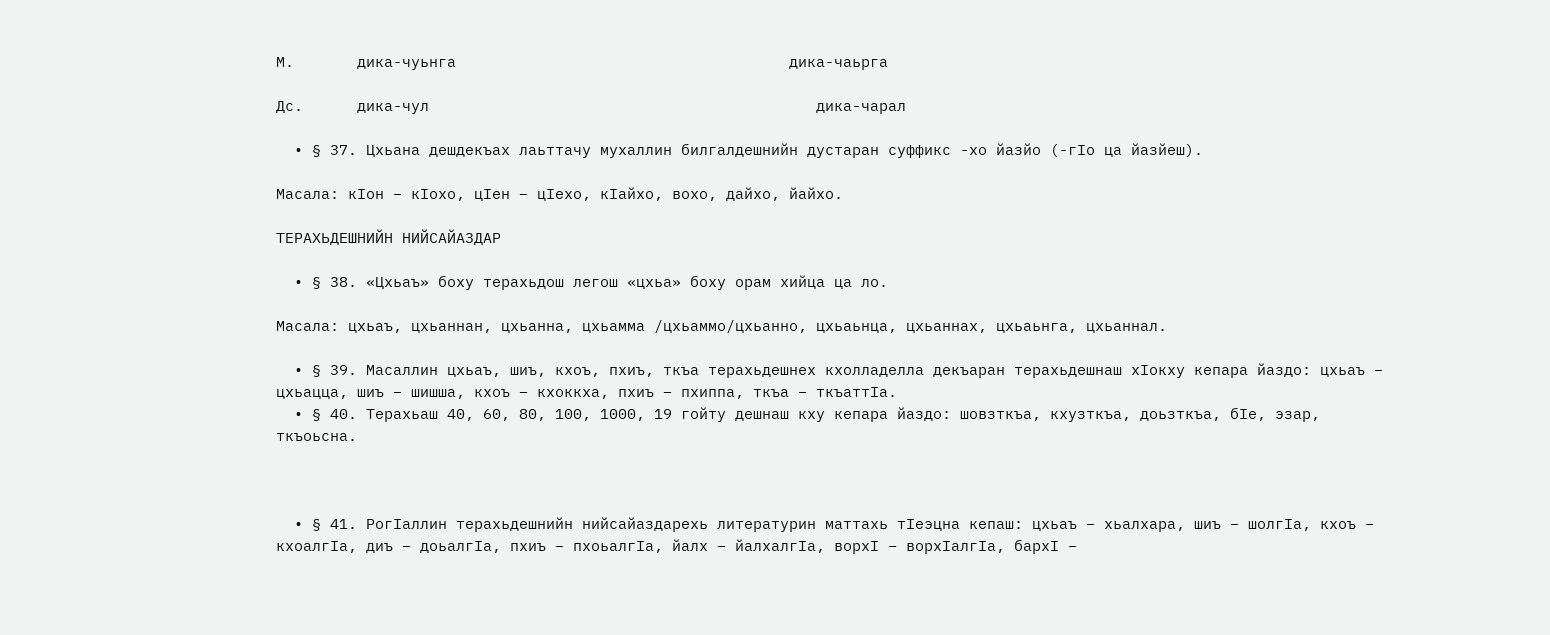М.       дика-чуьнга                                     дика-чаьрга

Дс.      дика-чул                                           дика-чарал

  • § 37. Цхьана дешдекъах лаьттачу мухаллин билгалдешнийн дустаран суффикс -хо йазйо (-гӀо ца йазйеш).

Масала: кӀон – кӀохо, цӀен – цӀехо, кӀайхо, вохо, дайхо, йайхо.

ТЕРАХЬДЕШНИЙН НИЙСАЙАЗДАР

  • § 38. «Цхьаъ» боху терахьдош легош «цхьа» боху орам хийца ца ло.

Масала: цхьаъ, цхьаннан, цхьанна, цхьамма /цхьаммо/цхьанно, цхьаьнца, цхьаннах, цхьаьнга, цхьаннал.

  • § 39. Масаллин цхьаъ, шиъ, кхоъ, пхиъ, ткъа терахьдешнех кхолладелла декъаран терахьдешнаш хӀокху кепара йаздо: цхьаъ – цхьацца, шиъ – шишша, кхоъ – кхоккха, пхиъ – пхиппа, ткъа – ткъаттӀа.
  • § 40. Терахьаш 40, 60, 80, 100, 1000, 19 гойту дешнаш кху кепара йаздо: шовзткъа, кхузткъа, доьзткъа, бӀе, эзар, ткъоьсна.



  • § 41. РогІаллин терахьдешнийн нийсайаздарехь литературин маттахь тІеэцна кепаш: цхьаъ – хьалхара, шиъ – шолгӀа, кхоъ – кхоалгІа, диъ – доьалгӀа, пхиъ – пхоьалгӀа, йалх – йалхалгӀа, ворхӀ – ворхӀалгӀа, бархӀ –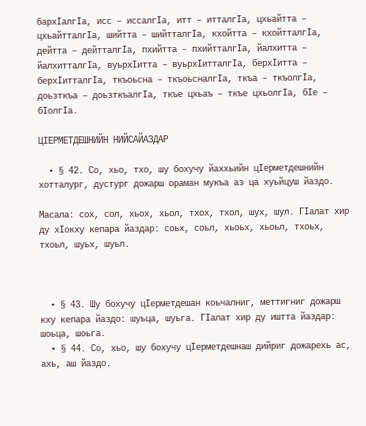бархӀалгӀа, исс – иссалгӀа, итт – итталгӀа, цхьайтта – цхьайтталгӀа, шийтта – шийтталгӀа, кхойтта – кхойтталгІа, дейтта – дейтталгӀа, пхийтта – пхийтталгӀа, йалхитта – йалхитталгӀа, вуьрхӀитта – вуьрхӀитталгӀа, берхӀитта – берхӀитталгӀа, ткъоьсна – ткъоьсналгӀа, ткъа – ткъолгӀа, доьзткъа – доьзткъалгӀа, ткъе цхьаъ – ткъе цхьолгӀа, бӀе – бӀолгӀа.

ЦӀЕРМЕТДЕШНИЙН НИЙСАЙАЗДАР

  • § 42. Со, хьо, тхо, шу бохучу йаххьийн цӀерметдешнийн хотталург, дустург дожарш ораман мукъа аз ца хуьйцуш йаздо.

Масала: сох, сол, хьох, хьол, тхох, тхол, шух, шул. ГӀалат хир ду хӀокху кепара йаздар: соьх, соьл, хьоьх, хьоьл, тхоьх, тхоьл, шуьх, шуьл.



  • § 43. Шу бохучу цӀерметдешан коьчалниг, меттигниг дожарш кху кепара йаздо: шуьца, шуьга. ГӀалат хир ду иштта йаздар: шоьца, шоьга.
  • § 44. Со, хьо, шу бохучу цӀерметдешнаш дийриг дожарехь ас, ахь, аш йаздо.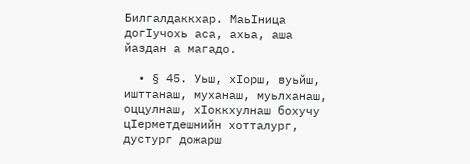Билгалдаккхар. МаьӀница  догӀучохь аса, ахьа, аша йаздан а магадо.

  • § 45. Уьш, хӀорш, вуьйш, ишттанаш, муханаш, муьлханаш, оццулнаш, хӀоккхулнаш бохучу цӀерметдешнийн хотталург, дустург дожарш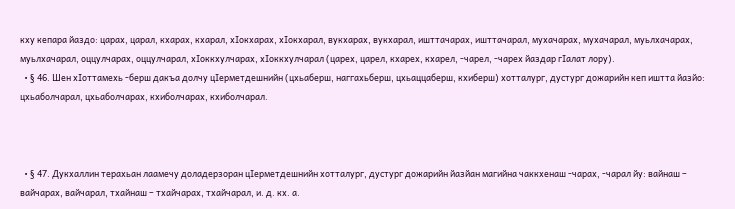кху кепара йаздо: царах, царал, кхарах, кхарал, хӀокхарах, хӀокхарал, вукхарах, вукхарал, ишттачарах, ишттачарал, мухачарах, мухачарал, муьлхачарах, муьлхачарал, оццулчарах, оццулчарал, хӀоккхулчарах, хӀоккхулчарал (царех, царел, кхарех, кхарел, -чарел, -чарех йаздар гӀалат лору).
  • § 46. Шен хӀоттамехь -берш дакъа долчу цӀерметдешнийн (цхьаберш, наггахьберш, цхьаццаберш, кхиберш) хотталург, дустург дожарийн кеп иштта йазйо: цхьаболчарал, цхьаболчарах, кхиболчарах, кхиболчарал.



  • § 47. Дукхаллин терахьан лаамечу доладерзоран цӀерметдешнийн хотталург, дустург дожарийн йазйан магийна чаккхенаш -чарах, -чарал йу: вайнаш – вайчарах, вайчарал, тхайнаш – тхайчарах, тхайчарал, и. д. кх. а.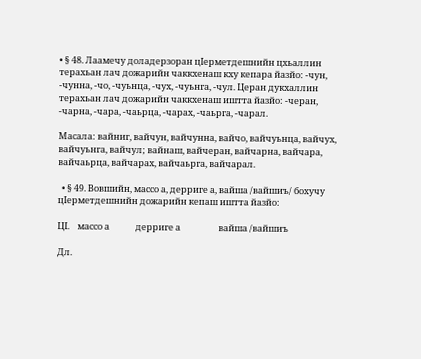• § 48. Лаамечу доладерзоран цӀерметдешнийн цхьаллин терахьан лач дожарийн чаккхенаш кху кепара йазйо: -чун, -чунна, -чо, -чуьнца, -чух, -чуьнга, -чул. Церан дукхаллин терахьан лач дожарийн чаккхенаш иштта йазйо: -черан, -чарна, -чара, -чаьрца, -чарах, -чаьрга, -чарал.

Масала: вайниг, вайчун, вайчунна, вайчо, вайчуьнца, вайчух, вайчуьнга, вайчул; вайнаш, вайчеран, вайчарна, вайчара, вайчаьрца, вайчарах, вайчаьрга, вайчарал.

  • § 49. Вовшийн, массо а, дерриге а, вайша /вайшиъ/ бохучу цӀерметдешнийн дожарийн кепаш иштта йазйо:

ЦӀ.    массо а             дерриге а                   вайша /вайшиъ

Дл.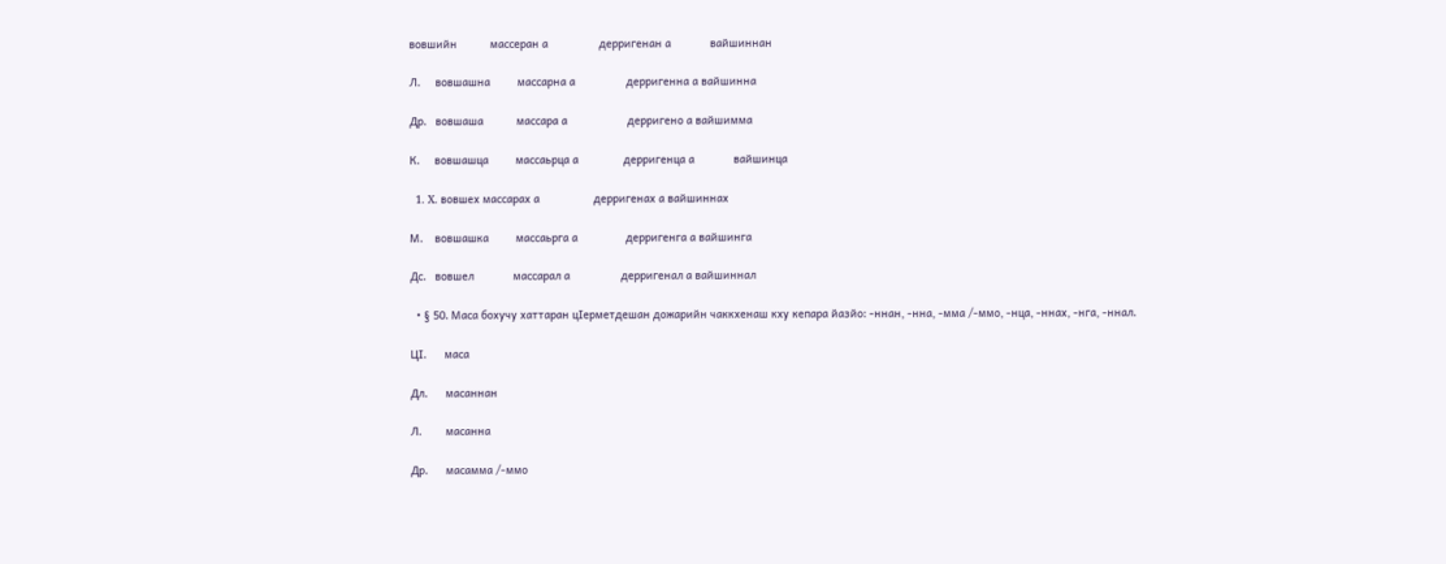вовшийн           массеран а                 дерригенан а             вайшиннан

Л.     вовшашна         массарна а                 дерригенна а вайшинна

Др.   вовшаша           массара а                    дерригено а вайшимма

К.     вовшашца         массаьрца а               дерригенца а             вайшинца

  1. X. вовшех массарах а                  дерригенах а вайшиннах

М.    вовшашка         массаьрга а                дерригенга а вайшинга

Дс.   вовшел             массарал а                 дерригенал а вайшиннал

  • § 50. Маса бохучу хаттаран цӀерметдешан дожарийн чаккхенаш кху кепара йазйо: -ннан, -нна, -мма /-ммо, -нца, -ннах, -нга, -ннал.

ЦӀ.      маса

Дл.      масаннан

Л.        масанна

Др.      масамма /-ммо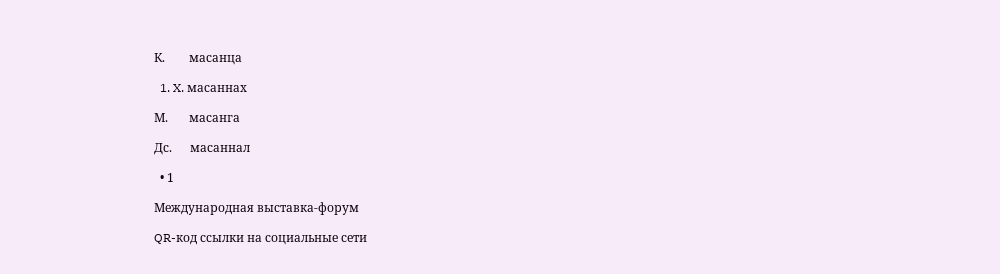К.        масанца

  1. X. масаннах

М.       масанга

Дс.      масаннал

  • 1

Международная выставка-форум

QR-код ссылки на социальные сети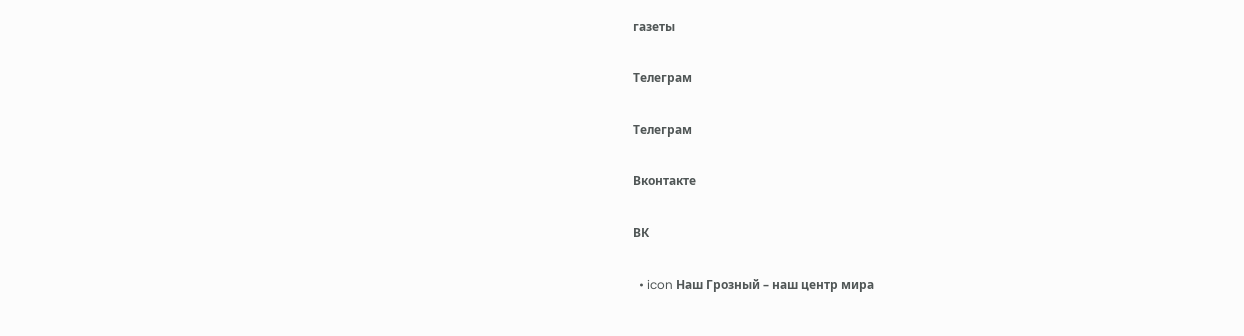газеты

Телеграм

Телеграм

Вконтакте

ВК

  • icon Наш Грозный – наш центр мира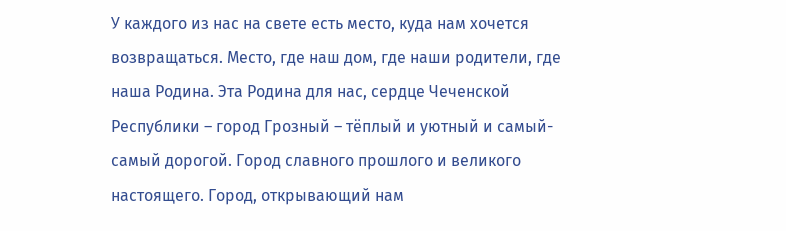У каждого из нас на свете есть место, куда нам хочется возвращаться. Место, где наш дом, где наши родители, где наша Родина. Эта Родина для нас, сердце Чеченской Республики – город Грозный – тёплый и уютный и самый-самый дорогой. Город славного прошлого и великого настоящего. Город, открывающий нам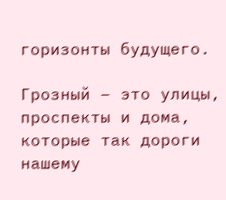горизонты будущего.

Грозный – это улицы, проспекты и дома, которые так дороги нашему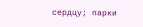сердцу; парки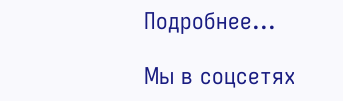Подробнее...

Мы в соцсетях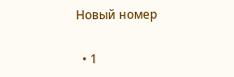Новый номер

  • 1